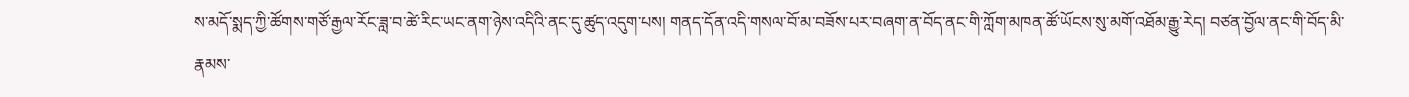ས་མདོ་སྨད་ཀྱི་ཚོགས་གཙོ་རྒྱལ་རོང་ཟླ་བ་ཚེ་རིང་ཡང་ནག་ཉེས་འདིའི་ནང་དུ་ཚུད་འདུག་པས། གནད་དོན་འདི་གསལ་བོ་མ་བཟོས་པར་བཞག་ན་བོད་ནང་གི་ཀློག་མཁན་ཚོ་ཡོངས་སུ་མགོ་འཐོམ་རྒྱུ་རེད། བཙན་བྱོལ་ནང་གི་བོད་མི་རྣམས་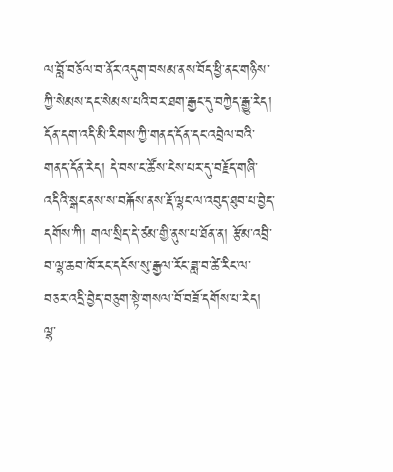ལ་བློ་བཅོལ་བ་ནོར་འདུག་བསམ་ནས་བོད་ཕྱི་ནང་གཉིས་ཀྱི་སེམས་དང་སེམས་པའི་བར་ཐག་རྒྱང་དུ་བཀྱེད་རྒྱུ་རེད། དོན་དག་འདི་མི་རིགས་ཀྱི་གནད་དོན་དང་འབྲེལ་བའི་གནད་དོན་རེད། དེ་བས་ང་ཚོས་ངེས་པར་དུ་བརྗོད་གཞི་འདིའི་སྒང་ནས་ས་བརྐོས་ནས་རྡོ་ལྷང་ལ་འབུད་ཐུབ་པ་བྱེད་དགོས་ཀི། གལ་སྲིད་དེ་ཙམ་གྱི་ནུས་པ་ཐོན་ན། རྩོམ་འབྲི་བ་ལྷ་ཆབ་ཁོ་རང་དངོས་སུ་རྒྱལ་རོང་ཟླ་བ་ཚེ་རིང་ལ་བཅར་འདྲི་བྱེད་བཅུག་སྟེ་གསལ་བོ་བཟོ་དགོས་པ་རེད། ལྷ་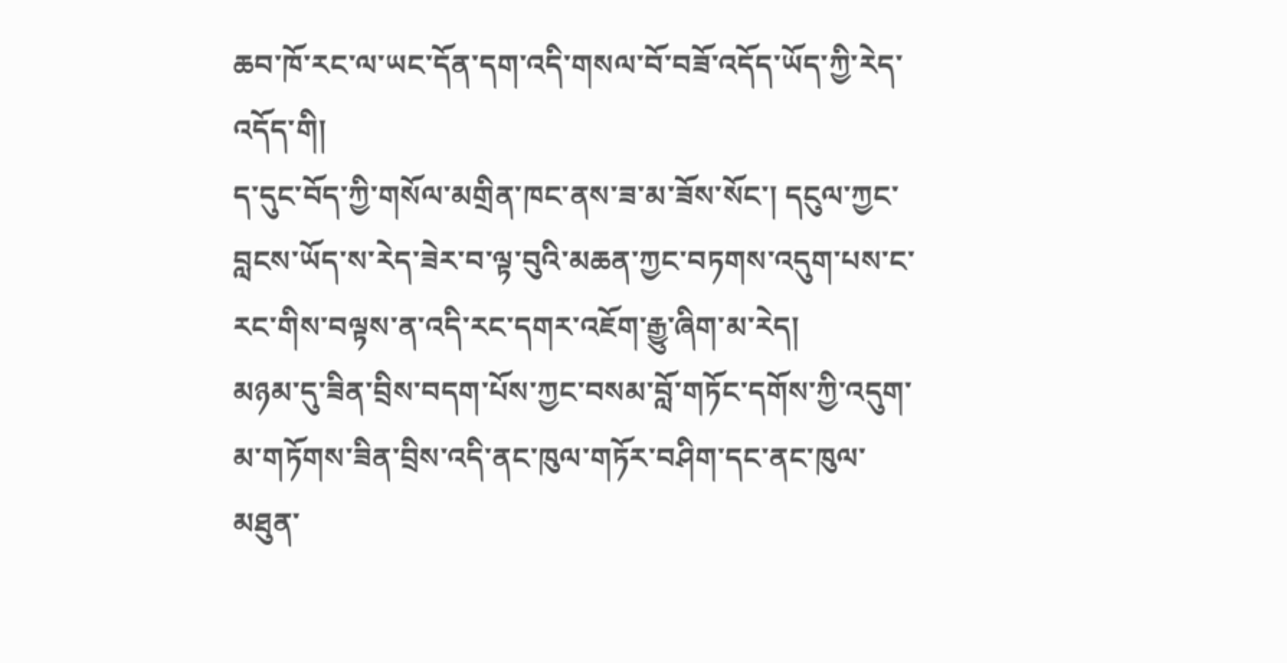ཆབ་ཁོ་རང་ལ་ཡང་དོན་དག་འདི་གསལ་བོ་བཟོ་འདོད་ཡོད་ཀྱི་རེད་འདོད་གི།
ད་དུང་བོད་ཀྱི་གསོལ་མགྲིན་ཁང་ནས་ཟ་མ་ཟོས་སོང་། དངུལ་ཀྱང་བླངས་ཡོད་ས་རེད་ཟེར་བ་ལྟ་བུའི་མཆན་ཀྱང་བཏགས་འདུག་པས་ང་རང་གིས་བལྟས་ན་འདི་རང་དགར་འཇོག་རྒྱུ་ཞིག་མ་རེད།
མཉམ་དུ་ཟིན་བྲིས་བདག་པོས་ཀྱང་བསམ་བློ་གཏོང་དགོས་ཀྱི་འདུག་མ་གཏོགས་ཟིན་བྲིས་འདི་ནང་ཁུལ་གཏོར་བཤིག་དང་ནང་ཁུལ་མཐུན་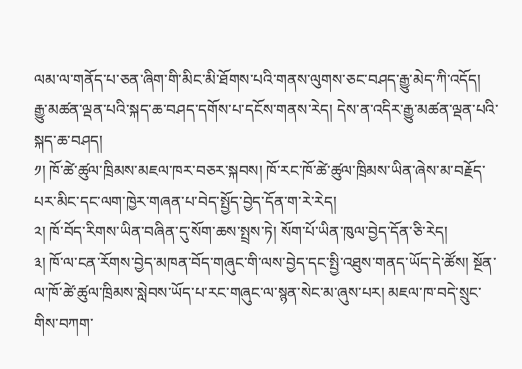ལམ་ལ་གནོད་པ་ཅན་ཞིག་གི་མིང་མི་ཐོགས་པའི་གནས་ལུགས་ཅང་བཤད་རྒྱུ་མེད་ཀི་འདོད།
རྒྱུ་མཚན་ལྡན་པའི་སྐད་ཆ་བཤད་དགོས་པ་དངོས་གནས་རེད། དེས་ན་འདིར་རྒྱུ་མཚན་ལྡན་པའི་སྐད་ཆ་བཤད།
༡། ཁོ་ཚེ་ཚུལ་ཁྲིམས་མཇལ་ཁར་བཅར་སྐབས། ཁོ་རང་ཁོ་ཚེ་ཚུལ་ཁྲིམས་ཡིན་ཞེས་མ་བརྗོད་པར་མིང་དང་ལག་ཁྱེར་གཞན་པ་བེད་སྤྱོད་བྱེད་དོན་ག་རེ་རེད།
༢། ཁོ་བོད་རིགས་ཡིན་བཞིན་དུ་སོག་ཆས་སྤྲས་ཏེ། སོག་པོ་ཡིན་ཁུལ་བྱེད་དོན་ཅི་རེད།
༣། ཁོ་ལ་ངན་རོགས་བྱེད་མཁན་བོད་གཞུང་གི་ལས་བྱེད་དང་སྤྱི་འཐུས་གནད་ཡོད་དེ་ཚོས། སྔོན་ལ་ཁོ་ཚེ་ཚུལ་ཁྲིམས་སླེབས་ཡོད་པ་རང་གཞུང་ལ་སྙན་སེང་མ་ཞུས་པར། མཇལ་ཁ་བདེ་སྲུང་གིས་བཀག་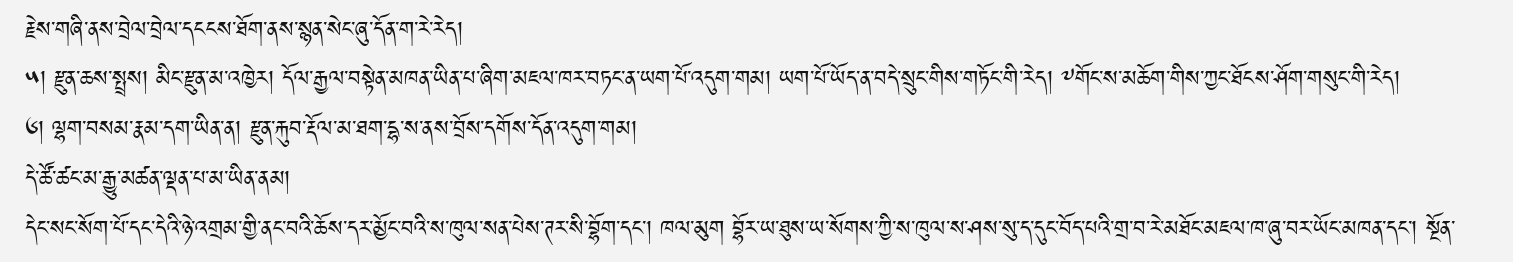རྗེས་གཞི་ནས་བྲེལ་བྲེལ་དངངས་ཐོག་ནས་སྙན་སེང་ཞུ་དོན་ག་རེ་རེད།
༥། རྫུན་ཆས་སྤྲས། མིང་རྫུན་མ་འཁྱེར། དོལ་རྒྱལ་བསྟེན་མཁན་ཡིན་པ་ཞིག་མཇལ་ཁར་བཏང་ན་ཡག་པོ་འདུག་གམ། ཡག་པོ་ཡོད་ན་བདེ་སྲུང་གིས་གཏོང་གི་རེད། ༸གོང་ས་མཆོག་གིས་ཀྱང་ཐོངས་ཤོག་གསུང་གི་རེད།
༦། ལྷག་བསམ་རྣམ་དག་ཡིན་ན། རྫུན་རྐུབ་རྡོལ་མ་ཐག་དྷ་ས་ནས་བྲོས་དགོས་དོན་འདུག་གམ།
དེ་ཚོ་ཚང་མ་རྒྱུ་མཚན་ལྡན་པ་མ་ཡིན་ནམ།
དེང་སང་སོག་པོ་དང་དེའི་ཉེ་འགྲམ་གྱི་ནང་བའི་ཆོས་དར་མྱོང་བའི་ས་ཁུལ་སན་པེས་ཊར་སི་བྷོག་དང་། ཁལ་མུག བྷོར་ཡ་ཐུས་ཡ་སོགས་ཀྱི་ས་ཁུལ་ས་ཤས་སུ་ད་དུང་བོད་པའི་གྲ་བ་རེ་མཐོང་མཇལ་ཁ་ཞུ་བར་ཡོང་མཁན་དང་། སྔོན་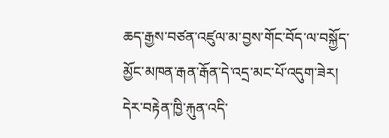ཆད་རྒྱས་བཙན་འཛུལ་མ་བྱས་གོང་བོད་ལ་བསྐྱོད་མྱོང་མཁན་རྒན་རྒོན་དེ་འདྲ་མང་པོ་འདུག་ཟེར། དེར་བརྟེན་ཁྱི་རྐུན་འདི་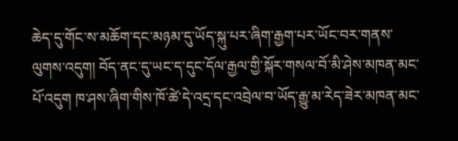ཆེད་དུ་གོང་ས་མཆོག་དང་མཉམ་དུ་ཡོད་སྐུ་པར་ཞིག་རྒྱག་པར་ཡོང་བར་གནས་ལུགས་འདུག། བོད་ནང་དུ་ཡང་ད་དུང་དོལ་རྒྱལ་གྱི་སྐོར་གསལ་བོ་མི་ཤེས་མཁན་མང་པོ་འདུག ཁ་ཤས་ཞིག་གིས་ཁོ་ཚེ་དེ་འདྲ་དང་འབྲེལ་བ་ཡོད་རྒྱུ་མ་རེད་ཟེར་མཁན་མང་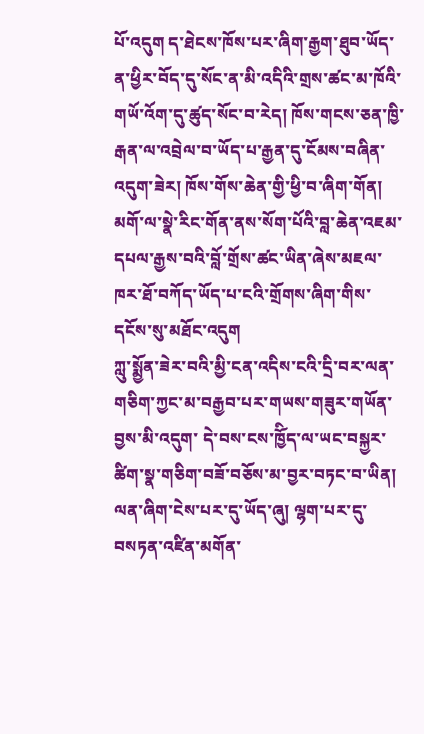པོ་འདུག ད་ཐེངས་ཁོས་པར་ཞིག་རྒྱག་ཐུབ་ཡོད་ན་ཕྱིར་བོད་དུ་སོང་ན་མི་འདིའི་གྲས་ཚང་མ་ཁོའི་གཡོ་འོག་དུ་ཚུད་སོང་བ་རེད། ཁོས་གངས་ཅན་ཁྱི་རྒན་ལ་འབྲེལ་བ་ཡོད་པ་རྒྱན་དུ་ངོམས་བཞིན་འདུག་ཟེར། ཁོས་གོས་ཆེན་གྱི་ཕྱི་བ་ཞིག་གོན། མགོ་ལ་སྣེ་རིང་གོན་ནས་སོག་པོའི་བླ་ཆེན་འཇམ་དཔལ་རྒྱས་བའི་བློ་གྲོས་ཚང་ཡིན་ཞེས་མཇལ་ཁར་ཐོ་བཀོད་ཡོད་པ་ངའི་གྲོགས་ཞིག་གིས་དངོས་སུ་མཐོང་འདུག
ཀླུ་སྨྱོན་ཟེར་བའི་མྱི་ངན་འདིས་ངའི་དྲི་བར་ལན་གཅིག་ཀྱང་མ་བརྒྱབ་པར་གཡས་གཟུར་གཡོན་བྱས་མི་འདུག་ དེ་བས་ངས་ཁྱོིད་ལ་ཡང་བསྐྱར་ཚིག་སྣ་གཅིག་བཟོ་བཅོས་མ་བྱར་བཏང་བ་ཡིན། ལན་ཞིག་ངེས་པར་དུ་ཡོད་ཞུ། ལྷག་པར་དུ་བསཏན་འཛིན་མགོན་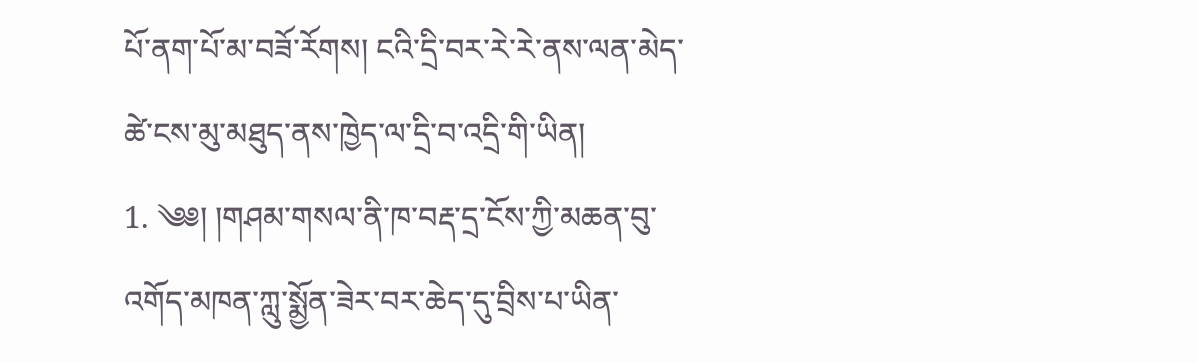པོ་ནག་པོ་མ་བཟོ་རོགས། ངའི་དྲི་བར་རེ་རེ་ནས་ལན་མེད་ཚེ་ངས་མུ་མཐུད་ནས་ཁྱེད་ལ་དྲི་བ་འདྲི་གི་ཡིན།
1. ༄༅། །གཤམ་གསལ་ནི་ཁ་བརྡ་དྲ་ངོས་ཀྱི་མཆན་བུ་འགོད་མཁན་ཀླུ་སྨྱོན་ཟེར་བར་ཆེད་དུ་བྲིས་པ་ཡིན་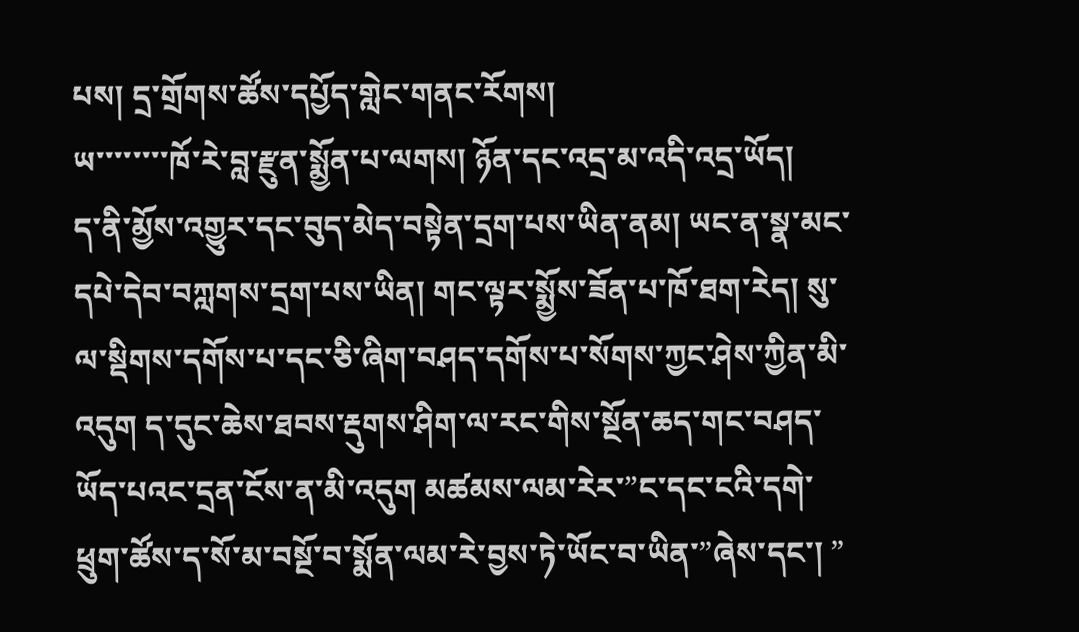པས། དྲ་གྲོགས་ཚོས་དཔྱོད་གླེང་གནང་རོགས།
ཡ་་་་་་་་ཁོ་རེ་བླ་རྫུན་སྨྱོན་པ་ལགས། ཉོན་དང་འདྲ་མ་འདི་འདྲ་ཡོད།
ད་ནི་མྱོས་འགྱུར་དང་བུད་མེད་བསྟེན་དྲག་པས་ཡིན་ནམ། ཡང་ན་སྣ་མང་དཔེ་དེབ་བཀླགས་དྲག་པས་ཡིན། གང་ལྟར་སྨྱོས་ཟོན་པ་ཁོ་ཐག་རེད། སུ་ལ་སྡིགས་དགོས་པ་དང་ཅི་ཞིག་བཤད་དགོས་པ་སོགས་ཀྱང་ཤེས་ཀྱིན་མི་འདུག ད་དུང་ཆེས་ཐབས་རྡུགས་ཤིག་ལ་རང་གིས་སྔོན་ཆད་གང་བཤད་ཡོད་པའང་དྲན་ངོས་ན་མི་འདུག མཚམས་ལམ་རེར་”ང་དང་ངའི་དགེ་ཕྲུག་ཚོས་ད་སོ་མ་བསྔོ་བ་སྨོན་ལམ་རེ་བྱས་ཏེ་ཡོང་བ་ཡིན་”ཞེས་དང་། ”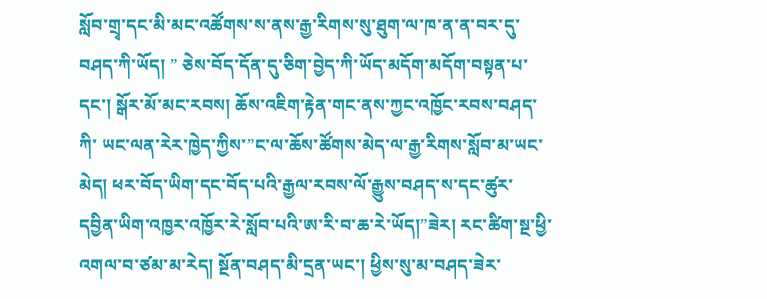སློབ་གྲྭ་དང་མི་མང་འཚོགས་ས་ནས་རྒྱ་རིགས་སུ་ཐུག་ལ་ཁ་ན་ན་བར་དུ་བཤད་ཀི་ཡོད། ” ཅེས་བོད་དོན་དུ་ཅིག་བྱེད་ཀི་ཡོད་མདོག་མདོག་བསྟན་པ་དང་། སྒོར་མོ་མང་རབས། ཆོས་འཇིག་རྟེན་གང་ནས་ཀྱང་འཁྱོང་རབས་བཤད་ཀི་ ཡང་ལན་རེར་ཁྱེད་ཀྱིས་”ང་ལ་ཆོས་ཚོགས་མེད་ལ་རྒྱ་རིགས་སློབ་མ་ཡང་མེད། ཕར་བོད་ཡིག་དང་བོད་པའི་རྒྱལ་རབས་ལོ་རྒྱུས་བཤད་ས་དང་ཚུར་དབྱིན་ཡིག་འཁྱར་འཁྱོར་རེ་སློབ་པའི་ཨ་རི་བ་ཆ་རེ་ཡོད།”ཟེར། རང་ཚིག་སྔ་ཕྱི་འགལ་བ་ཙམ་མ་རེད། སྔོན་བཤད་མི་དྲན་ཡང་། ཕྱིས་སུ་མ་བཤད་ཟེར་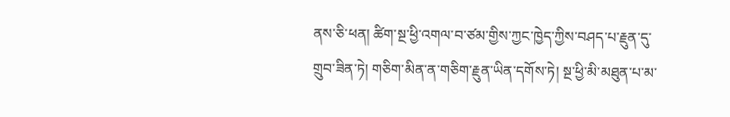ནས་ཅི་ཕན། ཚིག་སྔ་ཕྱི་འགལ་བ་ཙམ་གྱིས་ཀྱང་ཁྱེད་ཀྱིས་བཤད་པ་རྗུན་དུ་གྲུབ་ཟིན་ཏེ། གཅིག་མིན་ན་གཅིག་རྗུན་ཡིན་དགོས་ཏེ། སྔ་ཕྱི་མི་མཐུན་པ་མ་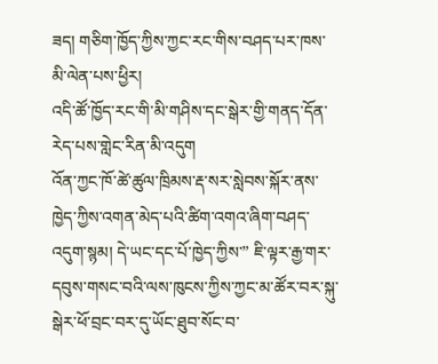ཟད། གཅིག་ཁྱོད་ཀྱིས་ཀྱང་རང་གིས་བཤད་པར་ཁས་མི་ལེན་པས་ཕྱིར།
འདི་ཚོ་ཁྱོད་རང་གི་མི་གཤིས་དང་སྒེར་གྱི་གནད་དོན་རེད་པས་གླེང་རིན་མི་འདུག
འོན་ཀྱང་ཁོ་ཚེ་ཚུལ་ཁྲིམས་རྡ་སར་སླེབས་སྐོར་ནས་ཁྱེད་ཀྱིས་འགན་མེད་པའི་ཚིག་འགའ་ཞིག་བཤད་འདུག་སྙམ། དེ་ཡང་དང་པོ་ཁྱེད་ཀྱིས་” ཇི་ལྟར་རྒྱ་གར་དབུས་གསང་བའི་ལས་ཁུངས་ཀྱིས་ཀྱང་མ་ཚོར་བར་སྐུ་སྒེར་ཕོ་བྲང་བར་དུ་ཡོང་ཐུབ་སོང་བ་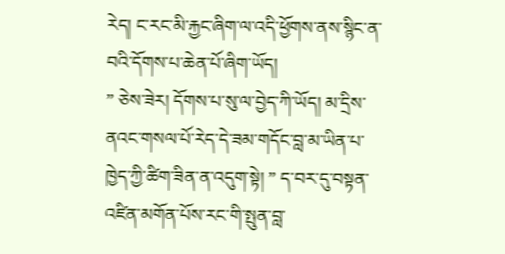རེད། ང་རང་མི་རྐྱང་ཞིག་ལ་འདི་ཕྱོགས་ནས་སྙིང་ན་བའི་དོགས་པ་ཆེན་པོ་ཞིག་ཡོད།
” ཅེས་ཟེར། དོགས་པ་སུ་ལ་བྱེད་ཀི་ཡོད། མ་དྲིས་ནའང་གསལ་པོ་རེད་དེ་ཟམ་གདོང་བླ་མ་ཡིན་པ་ཁྱེད་ཀྱི་ཚིག་ཟིན་ན་འདུག་སྟེ། ” ད་བར་དུ་བསྟན་འཛིན་མགོན་པོས་རང་གི་སྤུན་བླ་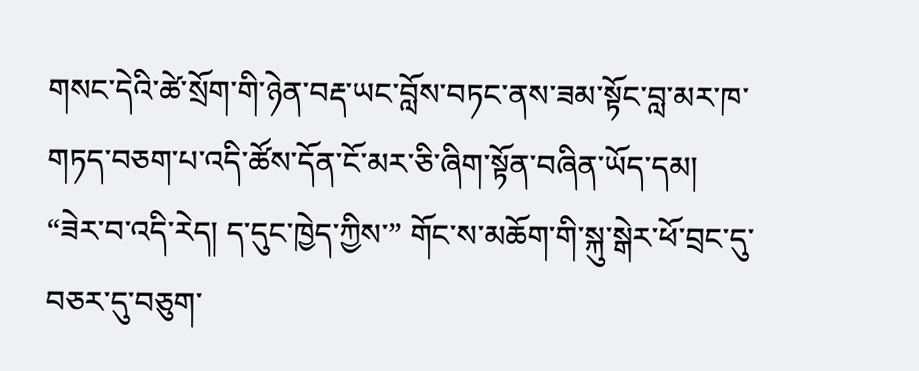གསང་དེའི་ཚེ་སྲོག་གི་ཉེན་བརྡ་ཡང་བློས་བཏང་ནས་ཟམ་སྟོང་བླ་མར་ཁ་གཏད་བཅག་པ་འདི་ཚོས་དོན་ངོ་མར་ཅི་ཞིག་སྟོན་བཞིན་ཡོད་དམ།
“ཟེར་བ་འདི་རེད། ད་དུང་ཁྱེད་ཀྱིས་” གོང་ས་མཆོག་གི་སྐུ་སྒེར་ཕོ་བྲང་དུ་བཅར་དུ་བཅུག་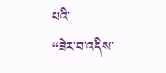པའི་
“ཟེར་བ་འདིས་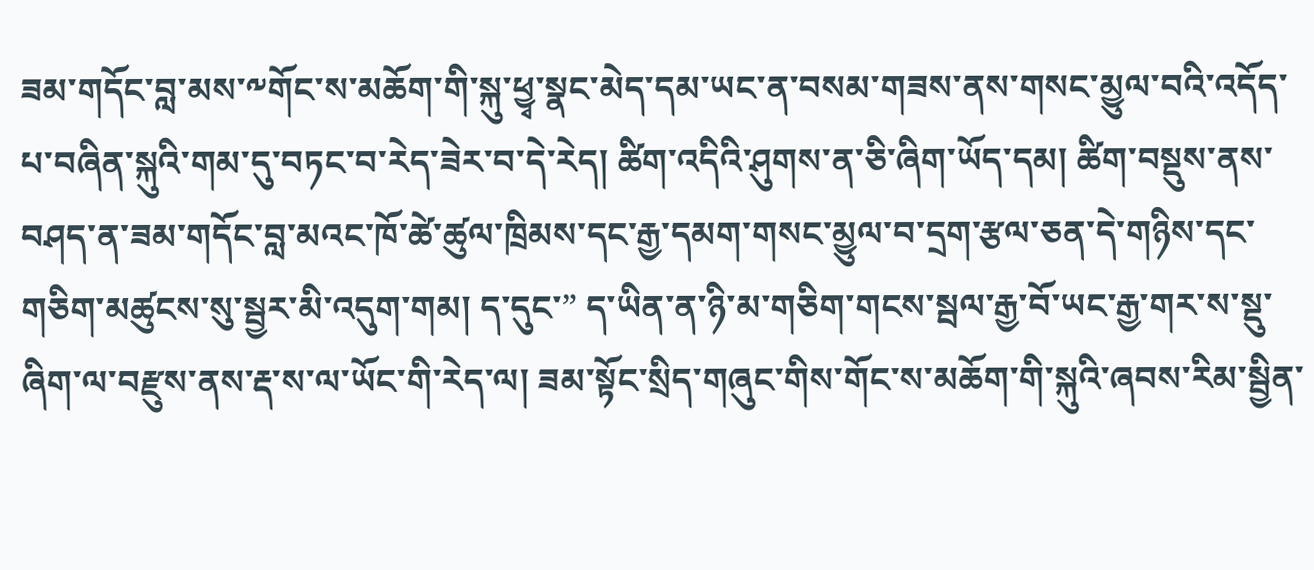ཟམ་གདོང་བླ་མས་༸གོང་ས་མཆོག་གི་སྐུ་ཕྱྭ་སྣང་མེད་དམ་ཡང་ན་བསམ་གཟས་ནས་གསང་མྱུལ་བའི་འདོད་པ་བཞིན་སྐུའི་གམ་དུ་བཏང་བ་རེད་ཟེར་བ་དེ་རེད། ཚིག་འདིའི་ཤུགས་ན་ཅི་ཞིག་ཡོད་དམ། ཚིག་བསྡུས་ནས་བཤད་ན་ཟམ་གདོང་བླ་མའང་ཁོ་ཚེ་ཚུལ་ཁྲིམས་དང་རྒྱ་དམག་གསང་མྱུལ་བ་དྲག་རྩལ་ཅན་དེ་གཉིས་དང་གཅིག་མཚུངས་སུ་སྦྱར་མི་འདུག་གམ། ད་དུང་” ད་ཡིན་ན་ཉི་མ་གཅིག་གངས་སྦལ་རྒྱ་བོ་ཡང་རྒྱ་གར་ས་སྡུ་ཞིག་ལ་བརྫུས་ནས་རྡ་ས་ལ་ཡོང་གི་རེད་ལ། ཟམ་སྟོང་སྲིད་གཞུང་གིས་གོང་ས་མཆོག་གི་སྐུའི་ཞབས་རིམ་སྦྱིན་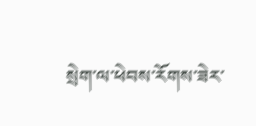སྲེག་ལ་ཕེབས་རོགས་ཟེར་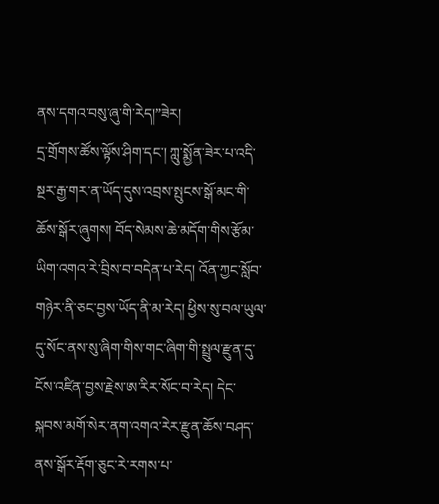ནས་དགའ་བསུ་ཞུ་གི་རེད།”ཟེར།
དྲ་གྲོགས་ཚོས་ལྟོས་ཤིག་དང་། ཀླུ་སྨྱོན་ཟེར་པ་འདི་སྔར་རྒྱ་གར་ན་ཡོད་དུས་འབྲས་སྤུངས་སྒོ་མང་གི་ཆོས་སྒོར་ཞུགས། བོད་སེམས་ཆེ་མདོག་གིས་རྩོམ་ཡིག་འགའ་རེ་བྲིས་བ་བདེན་པ་རེད། འོན་ཀྱང་སློབ་གཉེར་ནི་ཅང་བྱས་ཡོད་ནི་མ་རེད། ཕྱིས་སུ་བལ་ཡུལ་དུ་སོང་ནས་སུ་ཞིག་གིས་གང་ཞིག་གི་སྤྲུལ་རྫུན་དུ་ངོས་འཛིན་བྱས་རྗེས་ཨ་རིར་སོང་བ་རེད། དེང་སྐབས་མགོ་སེར་ནག་འགའ་རེར་རྫུན་ཆོས་བཤད་ནས་སྒོར་རྡོག་ཅུང་རེ་རགས་པ་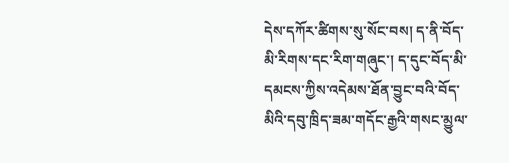དེས་དཀོར་ཚིགས་སུ་སོང་བས། ད་ནི་བོད་མི་རིགས་དང་རིག་གཞུང་། ད་དུང་བོད་མི་དམངས་ཀྱིས་འདེམས་ཐོན་བྱུང་བའི་བོད་མིའི་དབུ་ཁྲིད་ཟམ་གདོང་རྒྱའི་གསང་མྱུལ་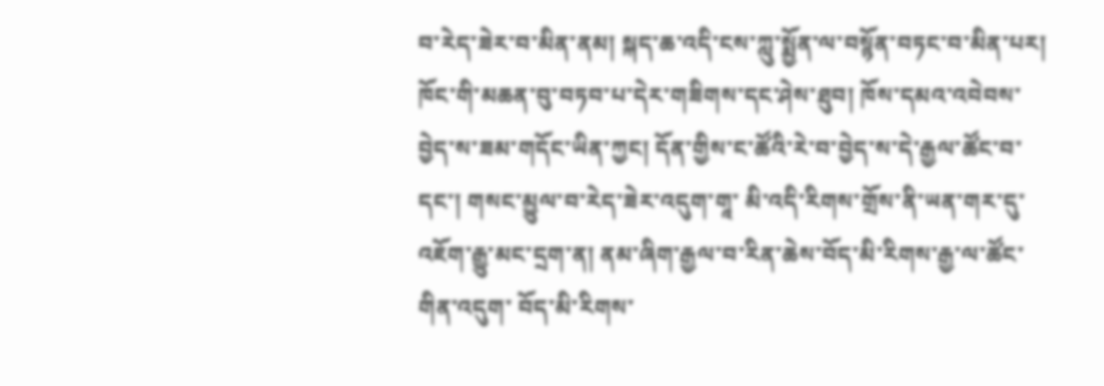བ་རེད་ཟེར་བ་མིན་ནམ། སྐད་ཆ་འདི་ངས་ཀླུ་སྨྱོན་ལ་བསྙོན་བཏང་བ་མིན་པར། ཁོང་གི་མཆན་བུ་བཏབ་པ་དེར་གཟིགས་དང་ཤེས་ཐུབ། ཁོས་དམའ་འབེབས་བྱེད་ས་ཟམ་གདོང་ཡིན་ཀྱང། དོན་གྱིས་ང་ཚོའི་རེ་བ་བྱེད་ས་དེ་རྒྱལ་ཚོང་བ་དང་། གསང་མྱུལ་བ་རེད་ཟེར་འདུག་གཱ་ མི་འདི་རིགས་གྲོས་ནི་ཡན་གར་དུ་འཇོག་རྒྱུ་མང་དྲག་ན། ནམ་ཞིག་རྒྱལ་བ་རིན་ཆེས་བོད་མི་རིགས་རྒྱ་ལ་ཚོང་གིན་འདུག་ བོད་མི་རིགས་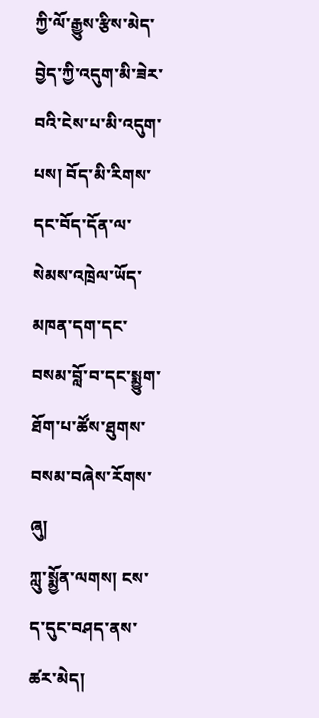ཀྱི་ལོ་རྒྱུས་རྩིས་མེད་བྱེད་ཀྱི་འདུག་མི་ཟེར་བའི་ངེས་པ་མི་འདུག་པས། བོད་མི་རིགས་དང་བོད་དོན་ལ་སེམས་འཁྲེལ་ཡོད་མཁན་དག་དང་ བསམ་བློ་བ་དང་སྨྱུག་ཐོག་པ་ཚོས་ཐུགས་བསམ་བཞེས་རོགས་ཞུ།
ཀླུ་སྨྱོན་ལགས། ངས་ད་དུང་བཤད་ནས་ཚར་མེད།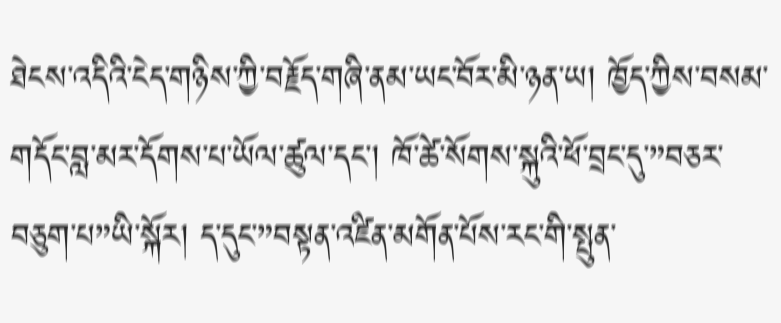ཐེངས་འདིའི་ངེད་གཉིས་ཀྱི་བརྗོད་གཞི་ནམ་ཡང་བོར་མི་ཉན་ཡ། ཁྱོད་ཀྱིས་བསམ་གདོང་བླ་མར་དོགས་པ་ཡོལ་ཚུལ་དང་། ཁོ་ཚེ་སོགས་སྐུའི་ཕོ་བྲང་དུ་”བཅར་བཅུག་པ”ཡི་སྐོར། ད་དུང་”བསྟན་འཛིན་མགོན་པོས་རང་གི་སྤུན་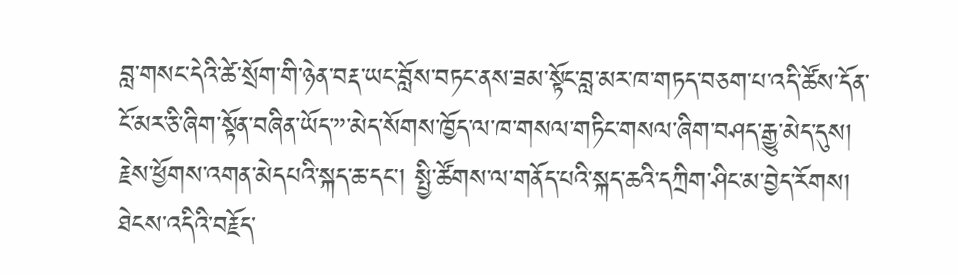བླ་གསང་དེའི་ཚེ་སྲོག་གི་ཉེན་བརྡ་ཡང་བློས་བཏང་ནས་ཟམ་སྟོང་བླ་མར་ཁ་གཏད་བཅག་པ་འདི་ཚོས་དོན་ངོ་མར་ཅི་ཞིག་སྟོན་བཞིན་ཡོད་”་མེད་སོགས་ཁྱོད་ལ་ཁ་གསལ་གཏིང་གསལ་ཞིག་བཤད་རྒྱུ་མེད་དུས། རྗེས་ཕྱོགས་འགན་མེདཔའི་སྐད་ཆ་དང་། སྤྱི་ཚོགས་ལ་གནོད་པའི་སྐད་ཆའི་དཀྲིག་ཤིང་མ་བྱེད་རོགས།
ཐེངས་འདིའི་བརྗོད་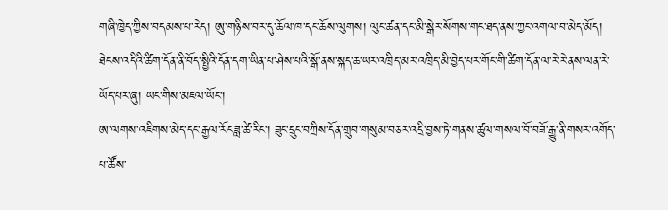གཞི་ཁྱེད་ཀྱིས་བདམས་པ་རེད། ཨུ་གཉིས་བར་དུ་ཆོལ་ཁ་དང་ཆོས་ལུགས། ལུང་ཚན་དང་མི་སྒེར་སོགས་གང་ཐད་ནས་ཀྱང་འགལ་བ་མེད་མོད། ཐེངས་འདིའི་ཚིག་དོན་ནི་བོད་སྤྱིའི་དོན་དག་ཡིན་པ་ཤེས་པའི་སྒོ་ནས་སྐད་ཆ་ཡར་འཁྲིད་མར་འཁྲིད་མི་བྱེད་པར་གོང་གི་ཚིག་དོན་ལ་རེ་རེ་ནས་ལན་རེ་ཡོད་པར་ཞུ། ཡང་གིས་མཇལ་ཡོང་།
ཨ་ལགས་འཇིགས་མེད་དང་རྒྱལ་རོངཟླ་ཚེ་རིང་། ཟུང་དྲུང་བཀྲིས་དོན་གྲུབ་གསུམ་བཅར་འདྲི་བྱས་ཏེ་གནས་ཚུལ་གསལ་བོ་བཟོ་རྒྱུ་ནི་གསར་འགོད་པ་ཚོས་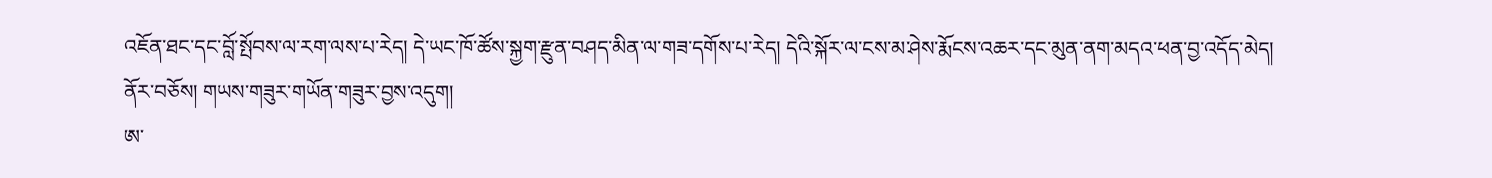འཇོན་ཐང་དང་བློ་སྤོབས་ལ་རག་ལས་པ་རེད། དེ་ཡང་ཁོ་ཚོས་སྐྱག་རྫུན་བཤད་མིན་ལ་གཟ་དགོས་པ་རེད། དེའི་སྐོར་ལ་ངས་མ་ཤེས་རྨོངས་འཆར་དང་མུན་ནག་མདའ་ཕན་བྱ་འདོད་མེད།
ནོར་བཅོས། གཡས་གཟུར་གཡོན་གཟུར་བྱས་འདུག།
ཨ་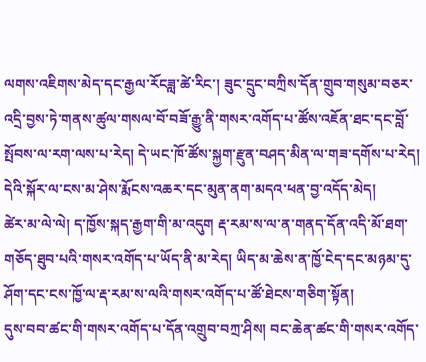ལགས་འཇིགས་མེད་དང་རྒྱལ་རོངཟླ་ཚེ་རིང་། ཟུང་དྲུང་བཀྲིས་དོན་གྲུབ་གསུམ་བཅར་འདྲི་བྱས་ཏེ་གནས་ཚུལ་གསལ་བོ་བཟོ་རྒྱུ་ནི་གསར་འགོད་པ་ཚོས་འཇོན་ཐང་དང་བློ་སྤོབས་ལ་རག་ལས་པ་རེད། དེ་ཡང་ཁོ་ཚོས་སྐྱག་རྫུན་བཤད་མིན་ལ་གཟ་དགོས་པ་རེད། དེའི་སྐོར་ལ་ངས་མ་ཤེས་རྨོངས་འཆར་དང་མུན་ནག་མདའ་ཕན་བྱ་འདོད་མེད།
ཚེར་མ་ལེ་ལེ། ད་ཁྱོས་སྐད་རྒྱག་གི་མ་འདུག རྡ་རམ་ས་ལ་ན་གནད་དོན་འདི་མོ་ཐག་གཅོད་ཐུབ་པའི་གསར་འགོད་པ་ཡོད་ནི་མ་རེད། ཡིད་མ་ཆེས་ན་ཁྱོ་ངེད་དང་མཉམ་དུ་ཤོག་དང་ངས་ཁྱོ་ལ་རྡ་རམ་ས་ལའི་གསར་འགོད་པ་ཚོ་ཐེངས་གཅིག་སྟོན།
དུས་བབ་ཚང་གི་གསར་འགོད་པ་དོན་འགྲུབ་བཀྲ་ཤིས། བང་ཆེན་ཚང་གི་གསར་འགོད་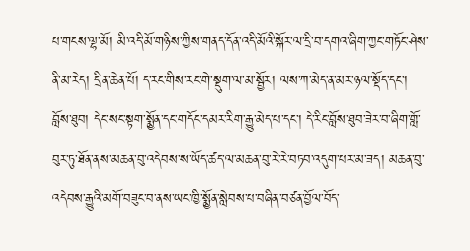པ་གངས་ལྷ་མོ། མི་འདི་མོ་གཉིས་ཀྱིས་གནད་དོན་འདི་མོའི་སྐོར་ལ་དྲི་བ་དགའ་ཞིག་ཀྱང་གཏོང་ཤེས་ནི་མ་རེད། དྲིན་ཆེན་པོ། ད་རང་གིས་རང་གེ་སྡུག་ལ་མ་སྦྱོར། ལས་ཀ་མེད་ན་མར་ཉལ་སྡོད་དང་།
བློས་ཐུབ། དེང་སང་སྟག་སྨྱོན་དང་གདོང་དམར་རིག་རྒྱུ་མེད་པ་དང་། དེ་རིང་བློས་ཐུབ་ཟེར་བ་ཞིག་གློ་བུར་ཏུ་ཐོན་ནས་མཆན་བུ་འདེབས་ས་ཡོད་ཚད་ལ་མཆན་བུ་རེ་རེ་བཏབ་འདུག་པར་མ་ཟད། མཆན་བུ་འདེབས་རྒྱུའི་མགོ་བཟུང་བ་ནས་ཡང་ཁྱི་སྨྱོན་སླེབས་པ་བཞིན་བཙན་བྱོལ་བོད་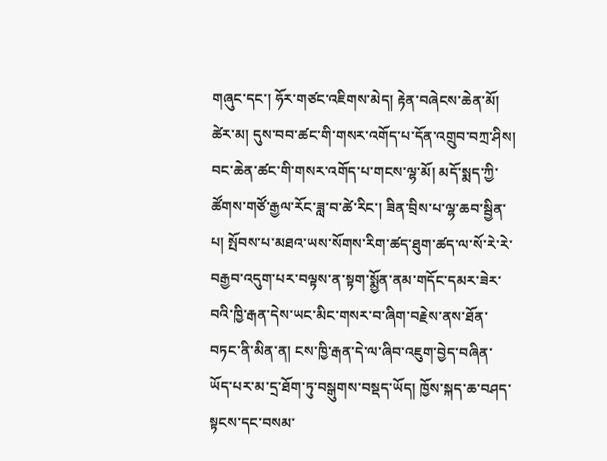གཞུང་དང་། ཧོར་གཙང་འཇིགས་མེད། རྟེན་བཞེངས་ཆེན་མོ། ཚེར་མ། དུས་བབ་ཚང་གི་གསར་འགོད་པ་དོན་འགྲུབ་བཀྲ་ཤིས། བང་ཆེན་ཚང་གི་གསར་འགོད་པ་གངས་ལྷ་མོ། མདོ་སྨད་ཀྱི་ཚོགས་གཙོ་རྒྱལ་རོང་ཟླ་བ་ཚེ་རིང་། ཟིན་བྲིས་པ་ལྷ་ཆབ་སྦྱིན་པ། སྤོབས་པ་མཐའ་ཡས་སོགས་རིག་ཚད་ཐུག་ཚད་ལ་སོ་རེ་རེ་བརྒྱབ་འདུག་པར་བལྟས་ན་སྟག་སྨྱོན་ནམ་གདོང་དམར་ཟེར་བའི་ཁྱི་རྒན་དེས་ཡང་མིང་གསར་བ་ཞིག་བརྗེས་ནས་ཐོན་བཏང་ནི་མིན་ན། ངས་ཁྱི་རྒན་དེ་ལ་ཞིབ་འཇུག་བྱེད་བཞིན་ཡོད་པར་མ་དྲ་ཐོག་ཏུ་བསྒུགས་བསྡད་ཡོད། ཁྱོས་སྐད་ཆ་བཤད་སྟངས་དང་བསམ་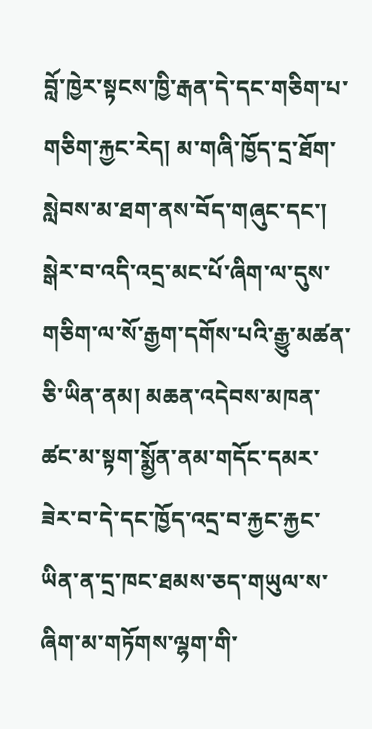བློ་ཁྱེར་སྟངས་ཁྱི་རྒན་དེ་དང་གཅིག་པ་གཅིག་རྐྱང་རེད། མ་གཞི་ཁྱོད་དྲ་ཐོག་སླེབས་མ་ཐག་ནས་བོད་གཞུང་དང་། སྒེར་བ་འདི་འདྲ་མང་པོ་ཞིག་ལ་དུས་གཅིག་ལ་སོ་རྒྱག་དགོས་པའི་རྒྱུ་མཚན་ཅི་ཡིན་ནམ། མཆན་འདེབས་མཁན་ཚང་མ་སྟག་སྨྱོན་ནམ་གདོང་དམར་ཟེར་བ་དེ་དང་ཁྱོད་འདྲ་བ་རྐྱང་རྐྱང་ཡིན་ན་དྲ་ཁང་ཐམས་ཅད་གཡུལ་ས་ཞིག་མ་གཏོགས་ལྷག་གི་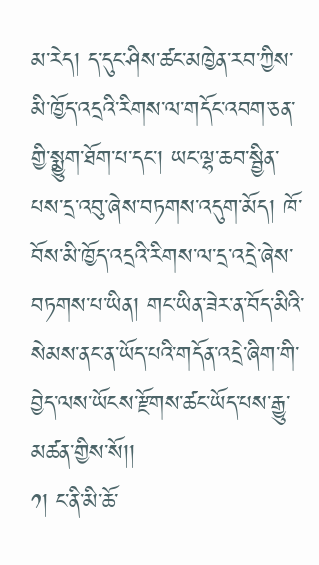མ་རེད། ད་དུང་ཤིས་ཚང་མཁྱེན་རབ་ཀྱིས་མི་ཁྱོད་འདྲའི་རིགས་ལ་གདོང་འབག་ཅན་གྱི་སྨྱུག་ཐོག་པ་དང་། ཡང་ལྷ་ཆབ་སྦྱིན་པས་དྲ་འབུ་ཞེས་བཏགས་འདུག་མོད། ཁོ་བོས་མི་ཁྱོད་འདྲའི་རིགས་ལ་དྲ་འདྲེ་ཞེས་བཏགས་པ་ཡིན། གང་ཡིན་ཟེར་ན་བོད་མིའི་སེམས་ནང་ན་ཡོད་པའི་གདོན་འདྲེ་ཞིག་གི་བྱེད་ལས་ཡོངས་རྫོགས་ཚང་ཡོད་པས་རྒྱུ་མཚན་གྱིས་སོ།།
༡། ང་ནི་མི་ཆོ་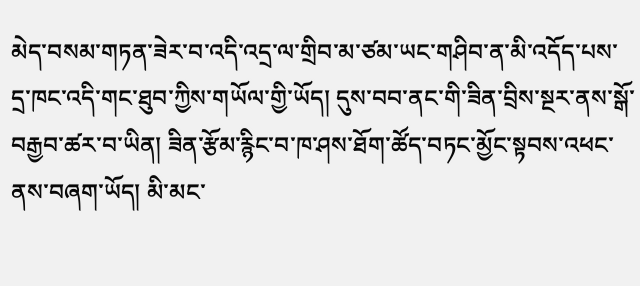མེད་བསམ་གཏན་ཟེར་བ་འདི་འདྲ་ལ་གྲིབ་མ་ཙམ་ཡང་གཤིབ་ན་མི་འདོད་པས་དྲ་ཁང་འདི་གང་ཐུབ་ཀྱིས་གཡོལ་གྱི་ཡོད། དུས་བབ་ནང་གི་ཟིན་བྲིས་སྔར་ནས་སྒོ་བརྒྱབ་ཚར་བ་ཡིན། ཟིན་རྩོམ་རྙིང་བ་ཁ་ཤས་ཐོག་ཚོད་བཏང་མྱོང་སྟབས་འཕང་ནས་བཞག་ཡོད། མི་མང་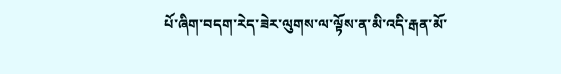པོ་ཞིག་བདག་རེད་ཟེར་ལུགས་ལ་ལྟོས་ན་མི་འདི་རྒན་མོ་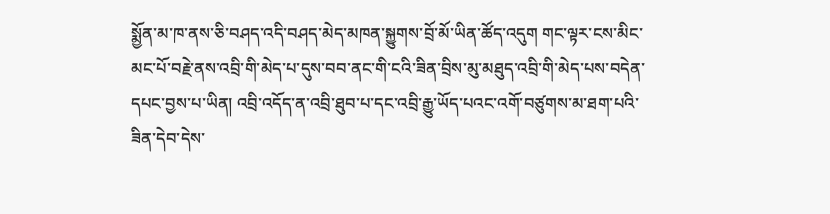སྨྱོན་མ་ཁ་ནས་ཅི་བཤད་འདི་བཤད་མེད་མཁན་སྐྱུགས་བྲོ་མོ་ཡིན་ཚོད་འདུག གང་ལྟར་ངས་མིང་མང་པོ་བརྗེ་ནས་འབྲི་གི་མེད་པ་དུས་བབ་ནང་གི་ངའི་ཟིན་བྲིས་མུ་མཐུད་འབྲི་གི་མེད་པས་བདེན་དཔང་བྱས་པ་ཡིན། འབྲི་འདོད་ན་འབྲི་ཐུབ་པ་དང་འབྲི་རྒྱུ་ཡོད་པའང་འགོ་བཙུགས་མ་ཐག་པའི་ཟིན་དེབ་དེས་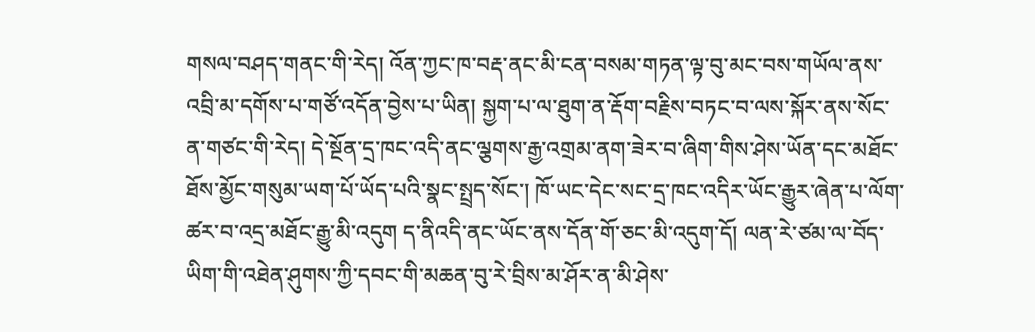གསལ་བཤད་གནང་གི་རེད། འོན་ཀྱང་ཁ་བརྡ་ནང་མི་ངན་བསམ་གཏན་ལྟ་བུ་མང་བས་གཡོལ་ནས་འབྲི་མ་དགོས་པ་གཙོ་འདོན་བྱེས་པ་ཡིན། སྐྱག་པ་ལ་ཐུག་ན་རྡོག་བརྗིས་བཏང་བ་ལས་སྐོར་ནས་སོང་ན་གཙང་གི་རེད། དེ་སྔོན་དྲ་ཁང་འདི་ནང་ལྕགས་རྒྱ་འགྲམ་ནག་ཟེར་བ་ཞིག་གིས་ཤེས་ཡོན་དང་མཐོང་ཐོས་མྱོང་གསུམ་ཡག་པོ་ཡོད་པའི་སྣང་སྤྲད་སོང་། ཁོ་ཡང་དེང་སང་དྲ་ཁང་འདིར་ཡོང་རྒྱུར་ཞེན་པ་ལོག་ཚར་བ་འདྲ་མཐོང་རྒྱུ་མི་འདུག ད་ནིའདི་ནང་ཡོང་ནས་དོན་གོ་ཅང་མི་འདུག་དོ། ལན་རེ་ཙམ་ལ་བོད་ཡིག་གི་འཐེན་ཤུགས་ཀྱི་དབང་གི་མཆན་བུ་རེ་བྲིས་མ་ཤོར་ན་མི་ཤེས་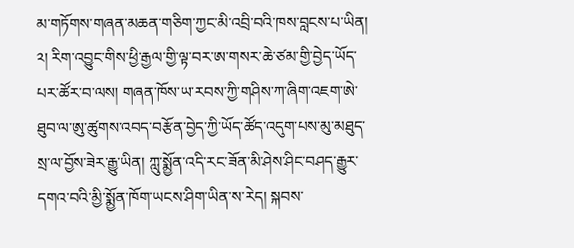མ་གཏོགས་གཞན་མཆན་གཅིག་ཀྱང་མི་འབྲི་བའི་ཁས་བླངས་པ་ཡིན།
༢། རིག་འབྱུང་གིས་ཕྱི་རྒྱལ་གྱི་ལྟ་བར་ཨ་གསར་ཆེ་ཙམ་གྱི་བྱེད་ཡོད་པར་ཚོར་བ་ལས། གཞན་ཁོས་ཡ་རབས་ཀྱི་གཤིས་ཀ་ཞིག་འཇག་ཨེ་ཐུབ་ལ་ཨུ་ཚུགས་འབད་བརྩོན་བྱེད་ཀྱི་ཡོད་ཚོད་འདུག་པས་མུ་མཐུད་སྲ་ལ་བྱོས་ཟེར་རྒྱུ་ཡིན། ཀླུ་སྨྱོན་འདི་རང་ཟོན་མི་ཤེས་ཤིང་བཤད་རྒྱུར་དགའ་བའི་མྱི་སྨྱོན་ཁོག་ཡངས་ཤིག་ཡིན་ས་རེད། སྐབས་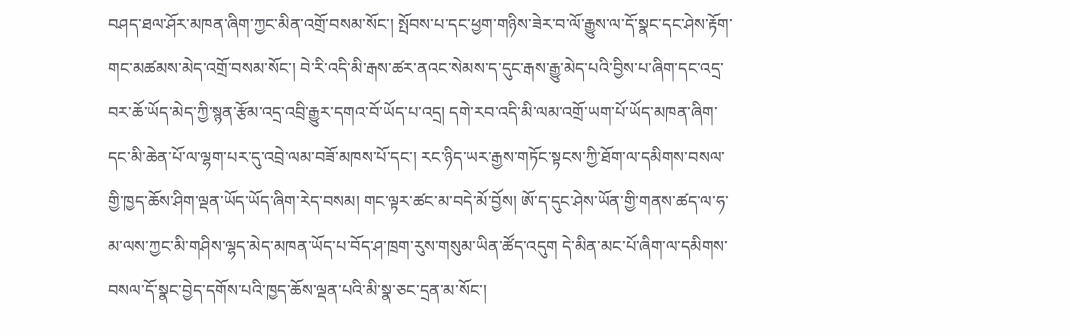བཤད་ཐལ་ཤོར་མཁན་ཞིག་ཀྱང་མིན་འགྲོ་བསམ་སོང་། སྤོབས་པ་དང་ཕྱག་གཉིས་ཟེར་བ་ལོ་རྒྱུས་ལ་དོ་སྣང་དང་ཤེས་རྟོག་གང་མཚམས་མེད་འགྲོ་བསམ་སོང་། བེ་རི་འདི་མི་རྒས་ཚར་ནའང་སེམས་ད་དུང་རྒས་རྒྱུ་མེད་པའི་བྱིས་པ་ཞིག་དང་འདྲ་བར་ཆོ་ཡོད་མེད་ཀྱི་སྙན་རྩོམ་འདྲ་འབྲི་རྒྱུར་དགའ་བོ་ཡོད་པ་འདྲ། དགེ་རབ་འདི་མི་ལམ་འགྲོ་ཡག་པོ་ཡོད་མཁན་ཞིག་དང་མི་ཆེན་པོ་ལ་ལྷག་པར་དུ་འབྲེ་ལམ་བཟོ་མཁས་པོ་དང་། རང་ཉིད་ཡར་རྒྱས་གཏོང་སྟངས་ཀྱི་ཐོག་ལ་དམིགས་བསལ་གྱི་ཁྱད་ཆོས་ཤིག་ལྡན་ཡོད་ཡོད་ཞིག་རེད་བསམ། གང་ལྟར་ཚང་མ་བདེ་མོ་བྱོས། ཨོ་ད་དུང་ཤེས་ཡོན་གྱི་གནས་ཚད་ལ་ཧ་མ་ལས་ཀྱང་མི་གཤིས་ལྷད་མེད་མཁན་ཡོད་པ་བོད་ཤ་ཁྲག་རུས་གསུམ་ཡིན་ཚོད་འདུག དེ་མིན་མང་པོ་ཞིག་ལ་དམིགས་བསལ་དོ་སྣང་བྱེད་དགོས་པའི་ཁྱད་ཆོས་ལྡན་པའི་མི་སྣ་ཅང་དྲན་མ་སོང་།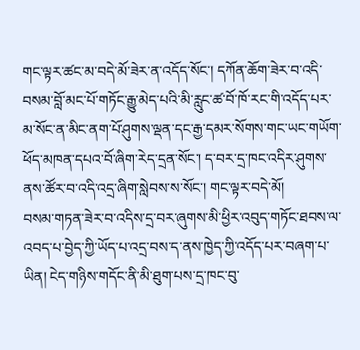གང་ལྟར་ཚང་མ་བདེ་མོ་ཟེར་ན་འདོད་སོང་། དཀོན་ཆོག་ཟེར་བ་འདི་བསམ་བློ་མང་པོ་གཏོང་རྒྱུ་མེད་པའི་མི་རླུང་ཚ་བོ་ཁོ་རང་གི་འདོད་པར་མ་སོང་ན་མིང་ནག་པོ་ཤུགས་ལྡན་དང་རྒྱ་དམར་སོགས་གང་ཡང་གཡོག་ཕོད་མཁན་དཔའ་བོ་ཞིག་རེད་དྲན་སོང་། ད་བར་དྲ་ཁང་འདིར་ཤུགས་ནས་ཚོར་བ་འདི་འདྲ་ཞིག་སླེབས་ས་སོང་། གང་ལྟར་བདེ་མོ།
བསམ་གཏན་ཟེར་བ་འདིས་དྲ་བར་ཞུགས་མི་ཕྱིར་འབུད་གཏོང་ཐབས་ལ་འབད་པ་བྱེད་ཀྱི་ཡོད་པ་འདྲ་བས་ད་ནས་ཁྱེད་ཀྱི་འདོད་པར་བཞག་པ་ཡིན། ངེད་གཉིས་གདོང་ནི་མི་ཐུག་པས་དྲ་ཁང་བུ་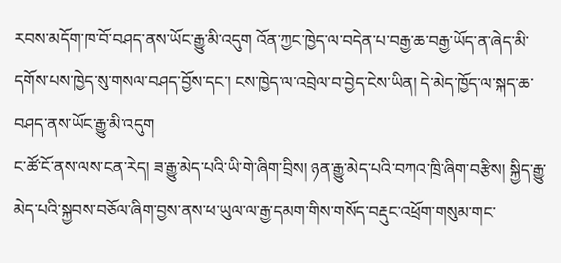རབས་མདོག་ཁ་བོ་བཤད་ནས་ཡོང་རྒྱུ་མི་འདུག འོན་ཀྱང་ཁྱེད་ལ་བདེན་པ་བརྒྱ་ཆ་བརྒྱ་ཡོད་ན་ཞེད་མི་དགོས་པས་ཁྱེད་སུ་གསལ་བཤད་བྱོས་དང་། ངས་ཁྱེད་ལ་འབྲེལ་བ་བྱེད་ངེས་ཡིན། དེ་མེད་ཁྱོད་ལ་སྐད་ཆ་བཤད་ནས་ཡོང་རྒྱུ་མི་འདུག
ང་ཚོ་ངོ་ནས་ལས་ངན་རེད། ཟ་རྒྱུ་མེད་པའི་ཡི་གེ་ཞིག་བྲིས། ཉན་རྒྱུ་མེད་པའི་བཀའ་ཁྲི་ཞིག་བརྩིས། སྐྱིད་རྒྱུ་མེད་པའི་སྐྱབས་བཅོལ་ཞིག་བྱས་ནས་ཕ་ཡུལ་ལ་རྒྱ་དམག་གིས་གསོད་བརྡུང་འཕྲོག་གསུམ་གང་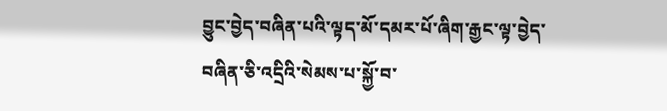བྱུང་བྱེད་བཞིན་པའི་ལྟད་མོ་དམར་པོ་ཞིག་རྒྱང་ལྟ་བྱེད་བཞིན་ཅི་འདྲིའི་སེམས་པ་སྐྱོ་བ་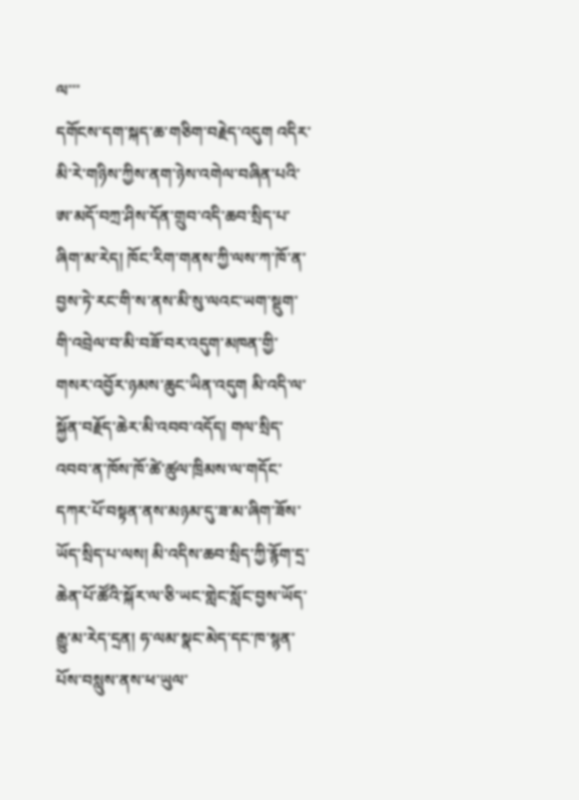ལ་་་
དགོངས་དག་སྐད་ཆ་གཅིག་བརྗེད་འདུག འདིར་མི་རེ་གཉིས་ཀྱིས་ནག་ཉེས་འགེལ་བཞིན་པའི་ཨ་མདོ་བཀྲ་ཤིས་དོན་གྲུབ་འདི་ཆབ་སྲིད་པ་ཞིག་མ་རེད། ཁོང་རིག་གནས་ཀྱི་ལས་ཀ་ཁོ་ན་བྱས་ཏེ་རང་གི་ས་ནས་མི་སུ་ལའང་ཡག་སྡུག་གི་འབྲེལ་བ་མི་བཟོ་བར་འདུག་མཁན་གྱི་གསར་འབྱོར་ཉམས་ཆུང་ཡིན་འདུག མི་འདི་ལ་སྐྱོན་བརྗོད་ཆེར་མི་འབབ་འདོད། གལ་སྲིད་འབབ་ན་ཁོས་ཁོ་ཚེ་ཚུལ་ཁྲིམས་ལ་གདོང་དཀར་པོ་བསྟན་ནས་མཉམ་དུ་ཟ་མ་ཞིག་ཟོས་ཡོད་སྲིད་པ་ལས། མི་འདིས་ཆབ་སྲིད་ཀྱི་རྙོག་དྲ་ཆེན་པོ་ཚོའི་སྐོར་ལ་ཅི་ཡང་གླེང་སློང་བྱས་ཡོད་རྒྱུ་མ་རེད་དྲན། ཧ་ལམ་སྣང་མེད་དང་ཁ་སྙན་པོས་བསླུས་ནས་ཕ་ཡུལ་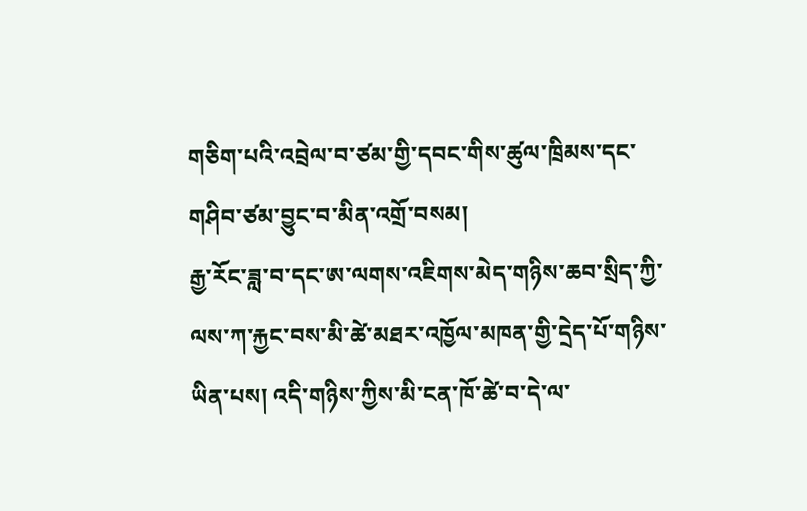གཅིག་པའི་འབྲེལ་བ་ཙམ་གྱི་དབང་གིས་ཚུལ་ཁྲིམས་དང་གཤིབ་ཙམ་བྱུང་བ་མིན་འགྲོ་བསམ།
རྒྱ་རོང་ཟླ་བ་དང་ཨ་ལགས་འཇིགས་མེད་གཉིས་ཆབ་སྲིད་ཀྱི་ལས་ཀ་རྐྱང་བས་མི་ཚེ་མཐར་འཁྱོལ་མཁན་གྱི་དྲེད་པོ་གཉིས་ཡིན་པས། འདི་གཉིས་ཀྱིས་མི་ངན་ཁོ་ཚེ་བ་དེ་ལ་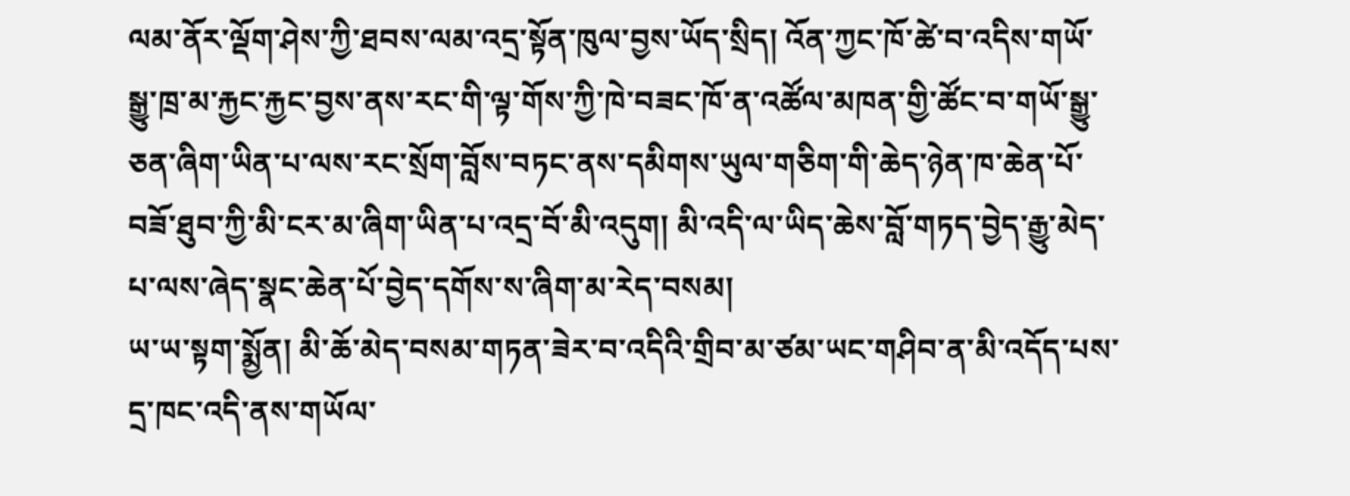ལམ་ནོར་ལྡོག་ཤེས་ཀྱི་ཐབས་ལམ་འདྲ་སྟོན་ཁུལ་བྱས་ཡོད་སྲིད། འོན་ཀྱང་ཁོ་ཚེ་བ་འདིས་གཡོ་སྒྱུ་ཁྲ་མ་རྐྱང་རྐྱང་བྱས་ནས་རང་གི་ལྟ་གོས་ཀྱི་ཁེ་བཟང་ཁོ་ན་འཚོལ་མཁན་གྱི་ཚོང་བ་གཡོ་སྒྱུ་ཅན་ཞིག་ཡིན་པ་ལས་རང་སྲོག་བློས་བཏང་ནས་དམིགས་ཡུལ་གཅིག་གི་ཆེད་ཉེན་ཁ་ཆེན་པོ་བཟོ་ཐུབ་ཀྱི་མི་ངར་མ་ཞིག་ཡིན་པ་འདྲ་བོ་མི་འདུག། མི་འདི་ལ་ཡིད་ཆེས་བློ་གཏད་བྱེད་རྒྱུ་མེད་པ་ལས་ཞེད་སྣང་ཆེན་པོ་བྱེད་དགོས་ས་ཞིག་མ་རེད་བསམ།
ཡ་ཡ་སྟག་སྨྱོན། མི་ཆོ་མེད་བསམ་གཏན་ཟེར་བ་འདིའི་གྲིབ་མ་ཙམ་ཡང་གཤིབ་ན་མི་འདོད་པས་དྲ་ཁང་འདི་ནས་གཡོལ་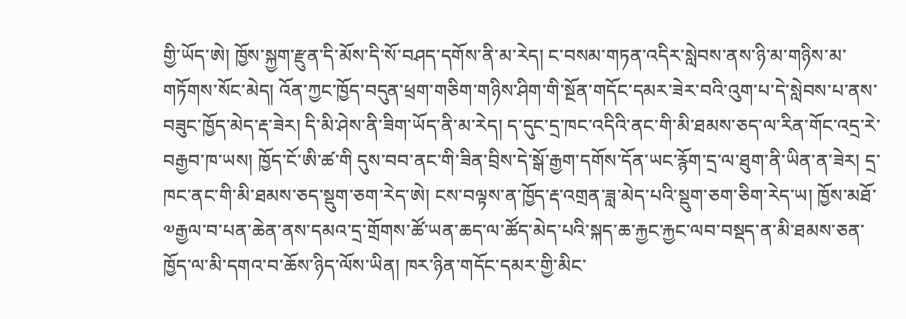གྱི་ཡོད་ཨེ། ཁྱོས་སྐྱག་རྫུན་དི་མོས་དི་སོ་བཤད་དགོས་ནི་མ་རེད། ང་བསམ་གཏན་འདིར་སླེབས་ནས་ཉི་མ་གཉིས་མ་གཏོགས་སོང་མེད། འོན་ཀྱང་ཁྱོད་བདུན་ཕྲག་གཅིག་གཉིས་ཤིག་གི་སྔོན་གདོང་དམར་ཟེར་བའི་འུག་པ་དེ་སླེབས་པ་ནས་བཟུང་ཁྱོད་མེད་རྡ་ཟེར། དི་མི་ཤེས་ནི་ཟིག་ཡོད་ནི་མ་རེད། ད་དུང་དྲ་ཁང་འདིའི་ནང་གི་མི་ཐམས་ཅད་ལ་རིན་གོང་འདྲ་རེ་བརྒྱབ་ཁ་ཡས། ཁྱོད་ངོ་ཨི་ཚ་གི དུས་བབ་ནང་གི་ཟིན་བྲིས་དེ་སྒོ་རྒྱག་དགོས་དོན་ཡང་རྙོག་དྲ་ལ་ཐུག་ནི་ཡིན་ན་ཟེར། དྲ་ཁང་ནང་གི་མི་ཐམས་ཅད་སྡུག་ཅག་རེད་ཨེ། ངས་བལྟས་ན་ཁྱོད་རྡ་འགྲན་ཟླ་མེད་པའི་སྡུག་ཅག་ཅིག་རེད་ཡ། ཁྱོས་མཐོ་༧རྒྱལ་བ་པན་ཆེན་ནས་དམའ་དྲ་གྲོགས་ཚོ་ཡན་ཆད་ལ་ཚོད་མེད་པའི་སྐད་ཆ་རྐྱང་རྐྱང་ལབ་བསྡད་ན་མི་ཐམས་ཅན་ཁྱོད་ལ་མི་དགའ་བ་ཆོས་ཉིད་ལོས་ཡིན། ཁར་ཉིན་གདོང་དམར་གྱི་མིང་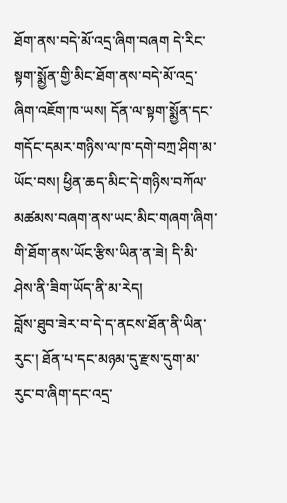ཐོག་ནས་བདེ་མོ་འདྲ་ཞིག་བཞག དེ་རིང་སྟག་སྨྱོན་གྱི་མིང་ཐོག་ནས་བདེ་མོ་འདྲ་ཞིག་འཇོག་ཁ་ཡས། དོན་ལ་སྟག་སྨྱོན་དང་གདོང་དམར་གཉིས་ལ་ཁ་དགེ་བཀྲ་ཤིག་མ་ཡོང་བས། ཕྱིན་ཆད་མིང་དེ་གཉིས་བཀོལ་མཚམས་བཞག་ནས་ཡང་མིང་གཞག་ཞིག་གི་ཐོག་ནས་ཡོང་རྩིས་ཡིན་ན་ཟེ། དི་མི་ཤེས་ནི་ཟིག་ཡོད་ནི་མ་རེད།
བློས་ཐུབ་ཟེར་བ་དེ་ད་ནངས་ཐོན་ནི་ཡིན་རུང་། ཐོན་པ་དང་མཉམ་དུ་རྫས་དུག་མ་རུང་བ་ཞིག་དང་འདྲ་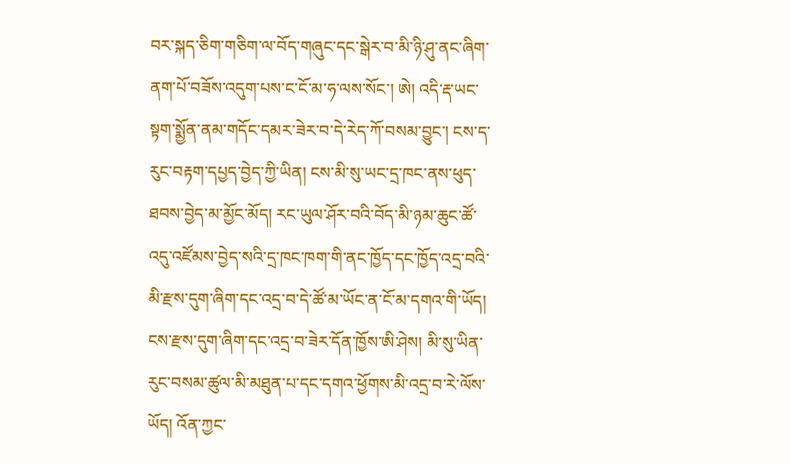བར་སྐད་ཅིག་གཅིག་ལ་བོད་གཞུང་དང་སྒེར་བ་མི་ཉི་ཤུ་ནང་ཞིག་ནག་པོ་བཟོས་འདུག་པས་ང་ངོ་མ་ཧ་ལས་སོང་། ཨེ། འདི་རྡ་ཡང་སྟག་སྨྱོན་ནམ་གདོང་དམར་ཟེར་བ་དེ་རེད་ཀོ་བསམ་བྱུང་། ངས་ད་རུང་བརྟག་དཔྱད་བྱེད་ཀྱི་ཡིན། ངས་མི་སུ་ཡང་དྲ་ཁང་ནས་ཕུད་ཐབས་བྱེད་མ་མྱོང་མོད། རང་ཡུལ་ཤོར་བའི་བོད་མི་ཉམ་ཆུང་ཚོ་འདུ་འཛོམས་བྱེད་སའི་དྲ་ཁང་ཁག་གི་ནང་ཁྱོད་དང་ཁྱོད་འདྲ་བའི་མི་རྫས་དུག་ཞིག་དང་འདྲ་བ་དེ་ཚོ་མ་ཡོང་ན་ངོ་མ་དགའ་གི་ཡོད།
ངས་རྫས་དུག་ཞིག་དང་འདྲ་བ་ཟེར་དོན་ཁྱོས་ཨི་ཤེས། མི་སུ་ཡིན་རུང་བསམ་ཚུལ་མི་མཐུན་པ་དང་དགའ་ཕྱོགས་མི་འདྲ་བ་རེ་ལོས་ཡོད། འོན་ཀྱང་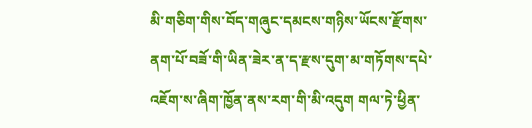མི་གཅིག་གིས་བོད་གཞུང་དམངས་གཉིས་ཡོངས་རྫོགས་ནག་པོ་བཟོ་གི་ཡིན་ཟེར་ན་ད་རྫས་དུག་མ་གཏོགས་དཔེ་འཇོག་ས་ཞིག་ཁྱོན་ནས་རག་གི་མི་འདུག གལ་ཏེ་ཕྱིན་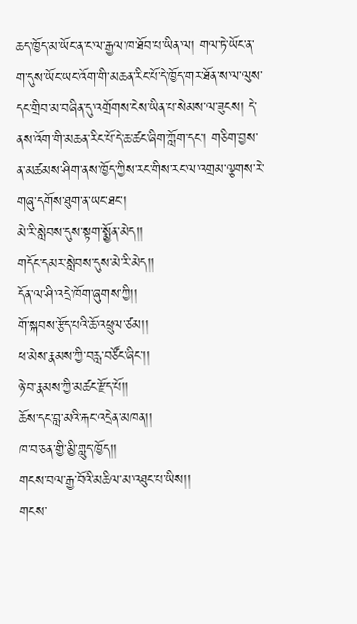ཆད་ཁྱོད་མ་ཡོང་ན་ང་ལ་རྒྱལ་ཁ་ཐོབ་པ་ཡིན་ལ། གལ་ཏེ་ཡོང་ན་ག་དུས་ཡོང་ཡང་འོག་གི་མཆན་རིང་པོ་དེ་ཁྱོད་གར་ཐོན་ས་ལ་ལུས་དང་གྲིབ་མ་བཞིན་དུ་འགྲོགས་ངེས་ཡིན་པ་སེམས་ལ་ཟུངས། དེ་ནས་འོག་གི་མཆན་རིང་པོ་དེ་ཆ་ཚང་ཞིག་ཀློག་དང་། གཅིག་བྱས་ན་མཚམས་ཤིག་ནས་ཁྱོད་ཀྱིས་རང་གིས་རང་ལ་འགྲམ་ལྕགས་རེ་གཞུ་དགོས་ཐུག་ན་ཡང་ཐང་།
མེ་རི་སླེབས་དུས་སྟག་སྨྱོན་མེད།།
གདོང་དམར་སླེབས་དུས་མེ་རི་མེད།།
དོན་ལ་ཤི་འདྲེ་ཁོག་ཞུགས་ཀྱི།།
གོ་སྐབས་རྩོད་པའི་ཆོ་འཕྲུལ་ཙམ།།
ཕ་མེས་རྣམས་ཀྱི་བརླ་བཙོང་ཞིང་།།
ཉེ་བ་རྣམས་ཀྱི་མཚང་རྫོད་པོ།།
ཆོས་དང་བླ་མའི་རྐང་འདྲེན་མཁན།།
ཁ་བ་ཅན་གྱི་མྱི་གླུད་ཁྱོད།།
གངས་བལ་རྒྱ་བོའི་མཆིལ་མ་འཐུང་པ་ཡིས།།
གངས་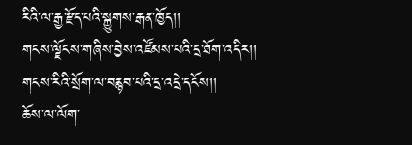རིའི་ལ་རྒྱ་རྫོད་པའི་སྐྱུགས་རྒན་ཁྱོད།།
གངས་ལྗོངས་གཞིས་བྱེས་འཛོམས་པའི་དྲ་ཐོག་འདིར།།
གངས་རིའི་སྲོག་ལ་བརྙབ་པའི་དྲ་འདྲེ་དངོས།།
ཆོས་ལ་ལོག་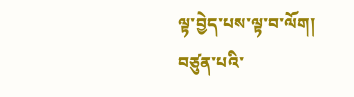ལྟ་བྱེད་པས་ལྟ་བ་ལོག།
བཙུན་པའི་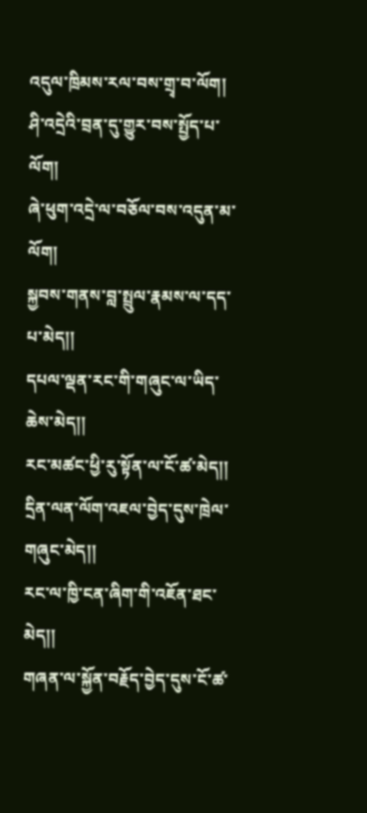འདུལ་ཁྲིམས་རལ་བས་གྲྭ་བ་ལོག།
ཤི་འདྲེའི་བྲན་དུ་གྱུར་བས་སྤྱོད་པ་ལོག།
ཞེ་ཕུག་འདྲེ་ལ་བཅོལ་བས་འདུན་མ་ལོག།
སྐྱབས་གནས་བླ་སྤྲུལ་རྣམས་ལ་དད་པ་མེད།།
དཔལ་ལྡན་རང་གི་གཞུང་ལ་ཡིད་ཆེས་མེད།།
རང་མཚང་ཕྱི་རུ་སྟོན་ལ་ངོ་ཚ་མེད།།
དྲིན་ལན་ལོག་འཇལ་བྱེད་དུས་ཁྲེལ་གཞུང་མེད།།
རང་ལ་ཁྱི་ངན་ཞིག་གི་འཇོན་ཐང་མེད།།
གཞན་ལ་སྐྱོན་བརྗོད་བྱེད་དུས་ངོ་ཚ་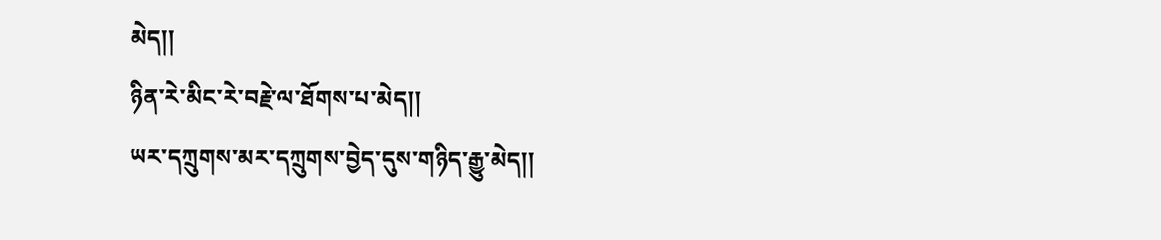མེད།།
ཉིན་རེ་མིང་རེ་བརྗེ་ལ་ཐོགས་པ་མེད།།
ཡར་དཀྲུགས་མར་དཀྲུགས་བྱེད་དུས་གཉིད་རྒྱུ་མེད།།